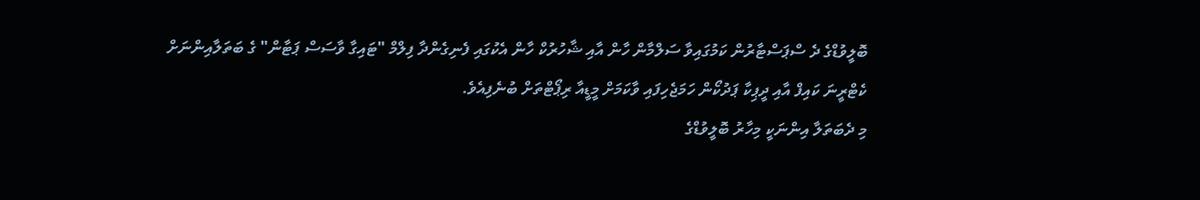ބޮލީވުޑްގެ ދެ ސްޕަސްޓާރުން ކަމުގައިވާ ސަލްމާން ހާން އާއި ޝާހުރުކް ހާން އެކުގައި ފެނިގެންދާ ފިލްމް "ޓައިގާ ވާސަސް ޕަޓާން" ގެ ބަތަލާއިންނަށް ކެޓްރީނަ ކައިފް އާއި ދީޕިކާ ޕަދުކޯން ހަމަޖެހިފައި ވާކަމަށް މީޑީއާ ރިޕޯޓްތަށް ބުނެފިއެވެ.
މި ދެބަތަލާ އިންނަކީ މިހާރު ބޮލީވުޑްގެ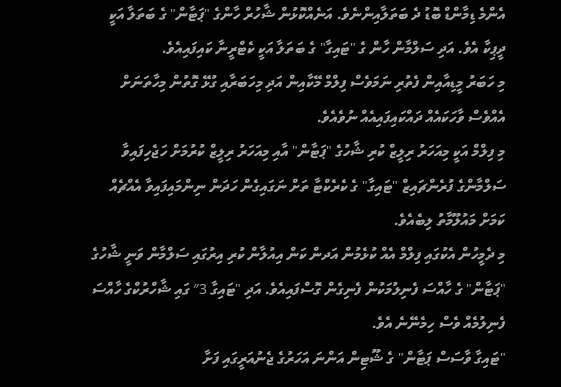އެންމެ ޑިމާންޑް ބޮޑު ދެ ބަތަލާއިންނެވެ. އަނެއްކޮޅުން ޝާހުރް ހާންގެ "ޕަޓާން" ގެ ބަތަލާ އަކީ ދީޕިކާ އެވެ. އަދި ސަލްމާން ހާން ގެ "ޓައިގާ" ގެ ބަތަލާ އަކީ ކެޓްރީނާ ކައިފައިއެވެ.
މި ހަބަރު މީޑިއާއިން ފެތުރި ނަމަވެސް ފިލްމް މޭކާއިން އަދި މިހަބަރާއި ގުޅޭ ގޮތުން މިހާތަނަށް އެއްވެސް ވާހަކައެއް ދައްކައިފައިއެއް ނުވެއެވެ.
މި ފިލްމް އަކީ މިއަހަރު ރިލީޒް ކުރި ޝާހުގެ "ޕަޓާން" އާއި މިއަހަރު ރިލީޒް ކުރުމަށް ހަޖެހިފައިވާ ސަލްމާންގެ ފުރެންޗައިޒް "ޓައިގާ" ގެ ކެރެކްޓާ ތަށް ނަގައިގެން ހަދަން ނިންމައިފައިވާ އެއްޗެއް ކަމަށް މައުލޫމާތު ލިބެއެވެ.
މި ދެމީހުން އެކުގައި ފިލްމް އެއް ކުޅެމުން އަދން ކަން އިއުލާން ކުރި އިރުގައި ސަލްމާން ވަނީ ޝާހުގެ "ޕަޓާން" ގެ ހާއްސަ ފެނިލުމަކުން ފެނިގެން ގޮސްފައިއެވެ. އަދި "ޓައިގާ 3″ ގައި ޝާހްރުކްގެ ހާއްސަ ފެނިލުމެއް ވެސް ހިމެނޭނެ އެވެ.
"ޓައިގާ ވާސަސް ޕަޓާން" ގެ ޝޫޓިން އަންނަ އަހަރުގެ ޖެނުއަރީގައި ފަށާ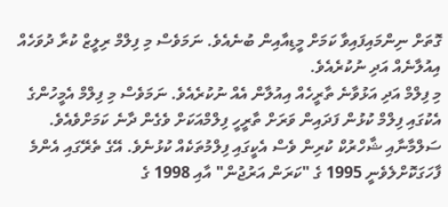ގޮތަށް ނިންމައިފައިވާ ކަމަށް މީޑިއާއިން ބުނެއެވެ. ނަމަވެސް މި ފިލްމް ރިލީޒް ކުރާ ދުވަހެއް އިއުލާނެއް އަދި ނުކުރެއެވެ.
މި ފިލްމް އަދި އަޅުވާނެ ތާރީހެއް އިއުލާން އެއް ނުކުރެއެވެ. ނަމަވެސް މި ފިލްމް އެމީހުންގެ އެކުގައި ފިލްމް ކުޅުން ފަދައިން ވަރަށް ތާރީހީ ފިލްމްއަކަށް ވެގެން ދާނެ ކަމަށްވެއެވެ. ސަލްމާނާއި ޝާހްރުކް ކުރިން ވެސް އެކީގައި ފިލްމުތަކެއް ކުޅުނެވެ. އޭގެ ތެރޭގައި އެންމެ ފާހަގަކޮށްލެވެނީ 1995 ގެ "ކަރަން އަރުޖުން" އާއި 1998 ގެ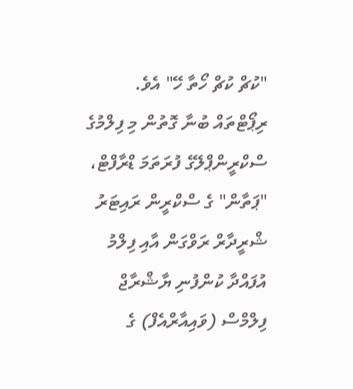"ކުޗް ކުޗް ހޯތާ ހޭ" އެވެ.
ރިޕޯޓްތައް ބުނާ ގޮތުން މި ފިލްމުގެ ސްކްރީންޕްލޭގެ ފުރަތަމަ ޑްރާފްޓް، "ޕަތާން" ގެ ސްކްރީން ރައިޓަރު ޝްރީދާރް ރަވްގަން އާއި ފިލްމު އުފައްދާ ކުންފުނި ޔާޝްރާޖް ފިލްމްސް (ވައިއާރްއެފް) ގެ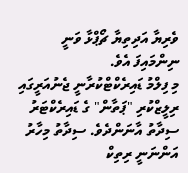ވެރިޔާ އަދިތިޔާ ޗޯޕްޅާ ވަނީ ނިންމައިފަ އެވެ.
މި ފިލްމު ޑައިރެކްޓްކުރާނީ ޖެނުއަރީގައި ރިލީޒްކުރި "ޕަތާން" ގެ ޑައިރެކްޓަރު ސިދާތު އާނަންދެވެ. ސިދާތު މިހާރު އަންނަނީ ރިތިކް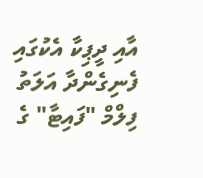އާއި ދީޕިކާ އެކުގައި ފެނިގެންދާ އަލަތު ފިލްމް "ފައިޓާ" ގެ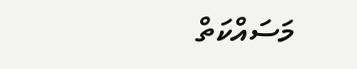މަސައްކަތް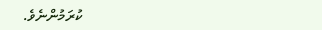ކުރަމުންނެވެ.